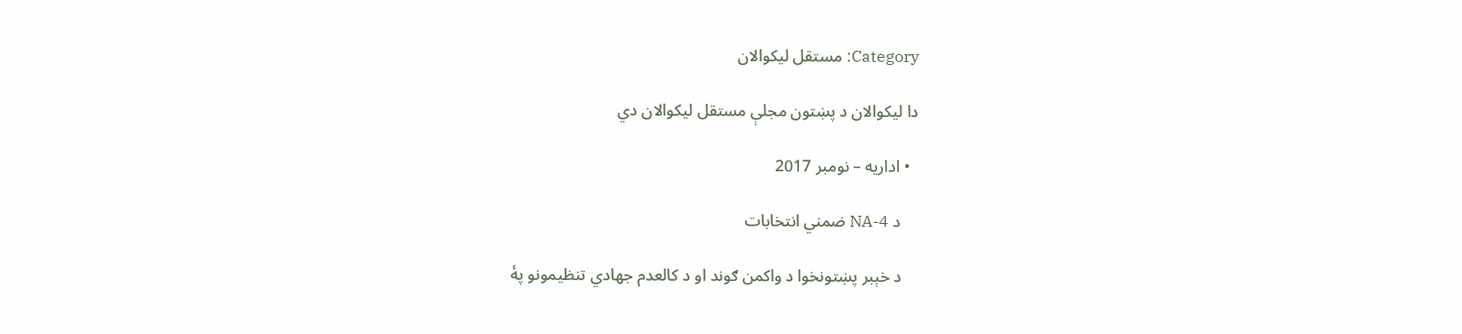Category: مستقل ليکوالان

دا ليکوالان د پښتون مجلې مستقل ليکوالان دي

  • اداريه – نومبر 2017

    د NA-4 ضمني انتخابات

    د خېبر پښتونخوا د واکمن ګوند او د کالعدم جهادي تنظیمونو پۀ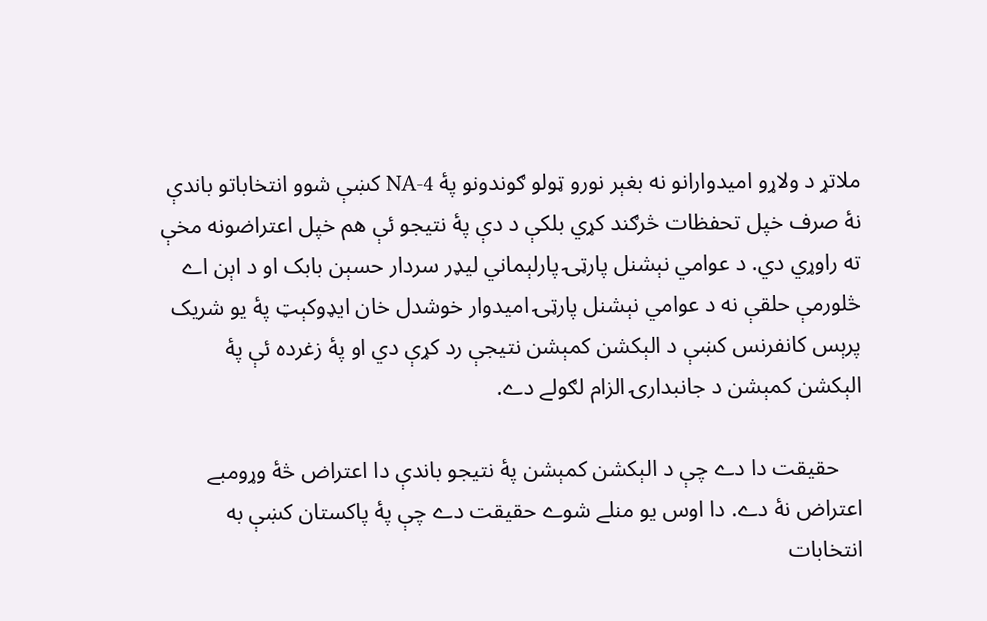ملاتړ د ولاړو امیدوارانو نه بغېر نورو ټولو ګوندونو پۀ NA-4 کښې شوو انتخاباتو باندې نۀ صرف خپل تحفظات څرګند کړي بلکې د دې پۀ نتیجو ئې هم خپل اعتراضونه مخې ته راوړي دي. د عوامي نېشنل پارټۍ پارلېماني لیډر سردار حسېن بابک او د اېن اے څلورمې حلقې نه د عوامي نېشنل پارټۍ امیدوار خوشدل خان ایډوکېټ پۀ یو شریک پرېس کانفرنس کښې د الېکشن کمېشن نتیجې رد کړې دي او پۀ زغرده ئې پۀ الېکشن کمېشن د جانبدارۍ الزام لګولے دے.

    حقیقت دا دے چې د الېکشن کمېشن پۀ نتیجو باندې دا اعتراض څۀ وړومبے اعتراض نۀ دے. دا اوس یو منلے شوے حقیقت دے چې پۀ پاکستان کښې به انتخابات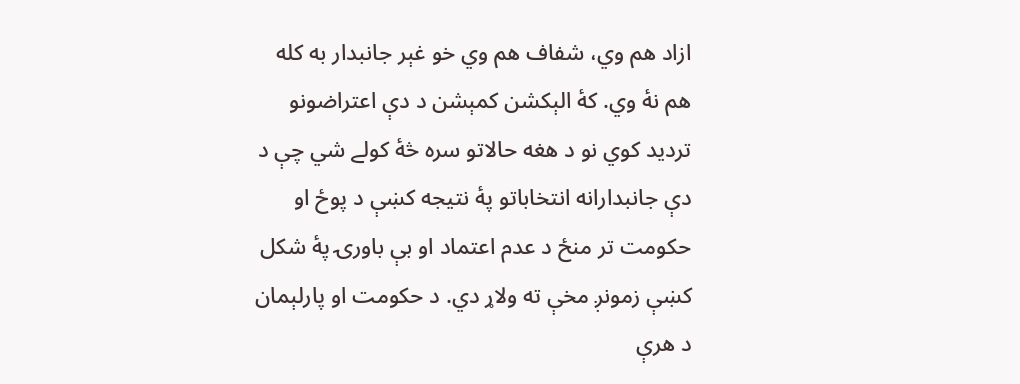ازاد هم وي، شفاف هم وي خو غېر جانبدار به کله هم نۀ وي. کۀ الېکشن کمېشن د دې اعتراضونو تردید کوي نو د هغه حالاتو سره څۀ کولے شي چې د دې جانبدارانه انتخاباتو پۀ نتیجه کښې د پوځ او حکومت تر منځ د عدم اعتماد او بې باورۍ پۀ شکل کښې زمونږ مخې ته ولاړ دي. د حکومت او پارلېمان د هرې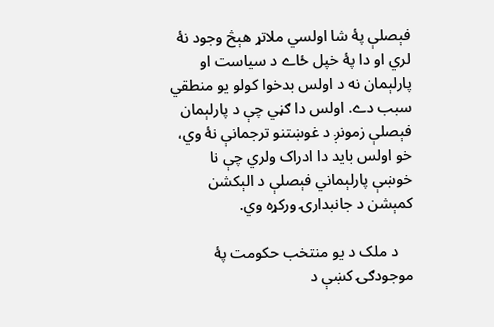فېصلې پۀ شا اولسي ملاتړ هېڅ وجود نۀ لري او دا پۀ خپل ځاے د سیاست او پارلېمان نه د اولس بدخوا کولو یو منطقي سبب دے. اولس دا ګڼي چې د پارلېمان فېصلې زمونږ د غوښتنو ترجمانې نۀ وي، خو اولس باید دا ادراک ولري چې نا خوښې پارلېماني فېصلې د الېکشن کمېشن د جانبدارۍ ورکړه وي.

    د ملک د یو منتخب حکومت پۀ موجودګۍ کښې د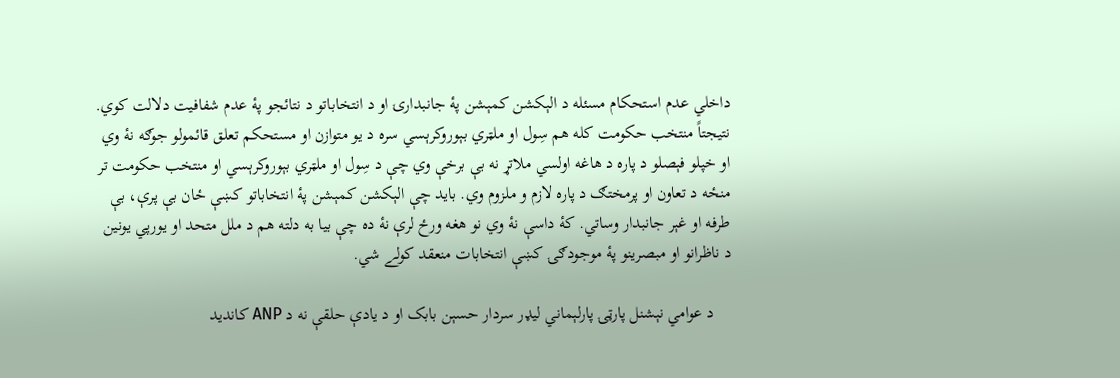داخلي عدم استحکام مسئله د الېکشن کمېشن پۀ جانبدارۍ او د انتخاباتو د نتائجو پۀ عدم شفافیت دلالت کوي. نتیجتاً منتخب حکومت کله هم سِول او ملټري بېوروکرېسي سره د یو متوازن او مستحکم تعلق قائمولو جوګه نۀ وي او خپلو فېصلو د پاره د هاغه اولسي ملاتړ نه بې برخې وي چې د سِول او ملټري بېوروکرېسي او منتخب حکومت تر منځه د تعاون او پرمختګ د پاره لازم و ملزوم وي. باید چې الېکشن کمېشن پۀ انتخاباتو کښې ځان بې پرې، بې طرفه او غېر جانبدار وساتي. کۀ داسې نۀ وي نو هغه ورځ لرې نۀ ده چې بیا به دلته هم د ملل متحد او یورپي یونین د ناظرانو او مبصرینو پۀ موجودګۍ کښې انتخابات منعقد کولے شي.

    د عوامي نېشنل پارټۍ پارلېماني لیډر سردار حسېن بابک او د یادې حلقې نه د ANP کاندید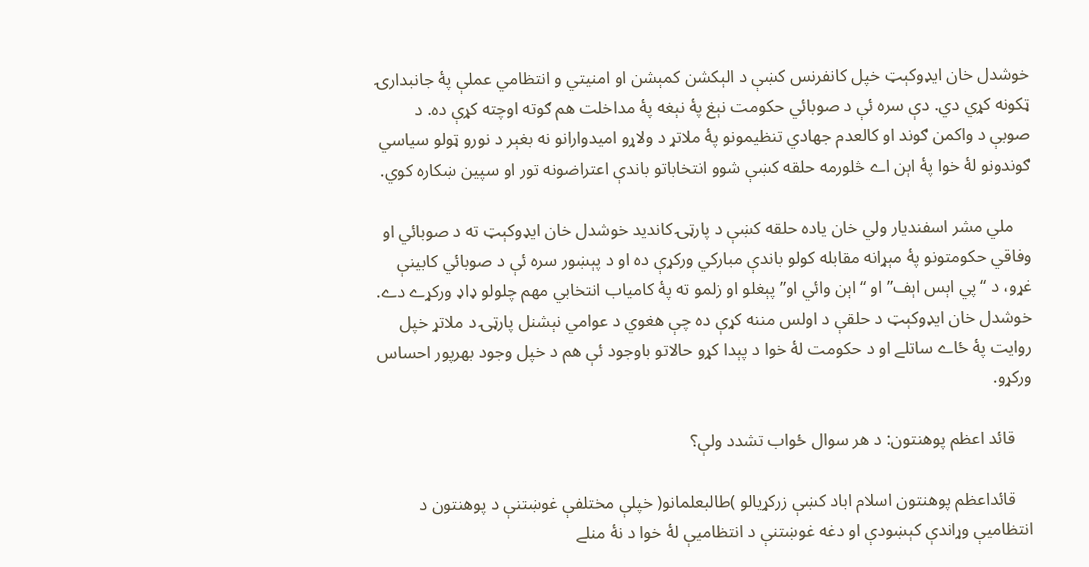خوشدل خان ایډوکېټ خپل کانفرنس کښې د الېکشن کمېشن او امنیتي و انتظامي عملې پۀ جانبدارۍ ټکونه کړي دي. دې سره ئې د صوبائي حکومت نېغ پۀ نېغه پۀ مداخلت هم ګوته اوچته کړې ده. د صوبې د واکمن ګوند او کالعدم جهادي تنظیمونو پۀ ملاتړ د ولاړو امیدوارانو نه بغېر د نورو ټولو سیاسي ګوندونو لۀ خوا پۀ اېن اے څلورمه حلقه کښې شوو انتخاباتو باندې اعتراضونه تور او سپین ښکاره کوي.

    ملي مشر اسفندیار ولي خان یاده حلقه کښې د پارټۍ کاندید خوشدل خان ایډوکېټ ته د صوبائي او وفاقي حکومتونو پۀ مېړانه مقابله کولو باندې مبارکي ورکړې ده او د پېښور سره ئې د صوبائي کابینې غړو، د “پي اېس اېف” او “اېن وائي او” پېغلو او زلمو ته پۀ کامیاب انتخابي مهم چلولو ډاډ ورکړے دے. خوشدل خان ایډوکېټ د حلقې د اولس مننه کړې ده چې هغوي د عوامي نېشنل پارټۍ د ملاتړ خپل روایت پۀ ځاے ساتلے او د حکومت لۀ خوا د پېدا کړو حالاتو باوجود ئې هم د خپل وجود بهرپور احساس ورکړو.

    قائد اعظم پوهنتون: د هر سوال ځواب تشدد ولې؟

    قائداعظم پوهنتون اسلام اباد کښې زرکړیالو )طالبعلمانو( خپلې مختلفې غوښتنې د پوهنتون د انتظامیې وړاندې کېښودې او دغه غوښتنې د انتظامیې لۀ خوا د نۀ منلے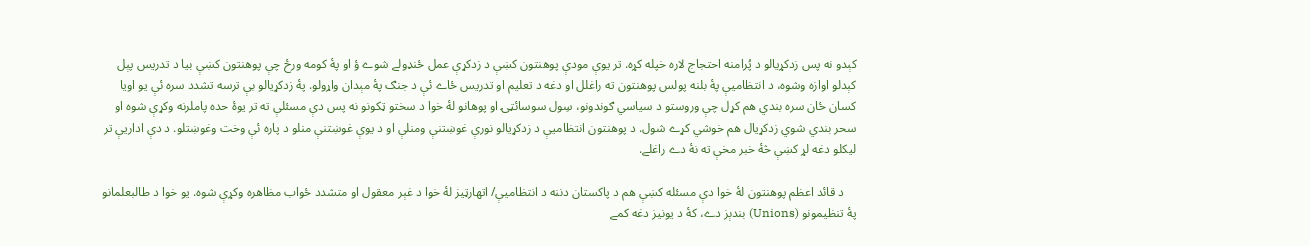کېدو نه پس زدکړیالو د پُرامنه احتجاج لاره خپله کړه. تر یوې مودې پوهنتون کښې د زدکړې عمل ځنډولے شوے ؤ او پۀ کومه ورځ چې پوهنتون کښې بیا د تدریس پېل کېدلو اوازه وشوه، د انتظامیې پۀ بلنه پولس پوهنتون ته راغلل او دغه د تعلیم او تدریس ځاے ئې د جنګ پۀ مېدان واړولو. پۀ زدکړیالو بې ترسه تشدد سره ئې یو اویا کسان ځان سره بندي هم کړل چې وروستو د سیاسي ګوندونو، سِول سوسائټۍ او پوهانو لۀ خوا د سختو ټکونو نه پس دې مسئلې ته تر یوۀ حده پاملرنه وکړې شوه او سحر بندي شوي زدکړیال هم خوشي کړے شول. د پوهنتون انتظامیې د زدکړیالو نورې غوښتنې ومنلې او د یوې غوښتنې منلو د پاره ئې وخت وغوښتلو. د دې اداریې تر لیکلو دغه لړ کښې څۀ خبر مخې ته نۀ دے راغلے.

    د قائد اعظم پوهنتون لۀ خوا دې مسئله کښې هم د پاکستان دننه د انتظامیې/ اتهارټیز لۀ خوا د غېر معقول او متشدد ځواب مظاهره وکړې شوه. یو خوا د طالبعلمانو پۀ تنظیمونو (Unions) بندېز دے، کۀ د یونیز دغه کمے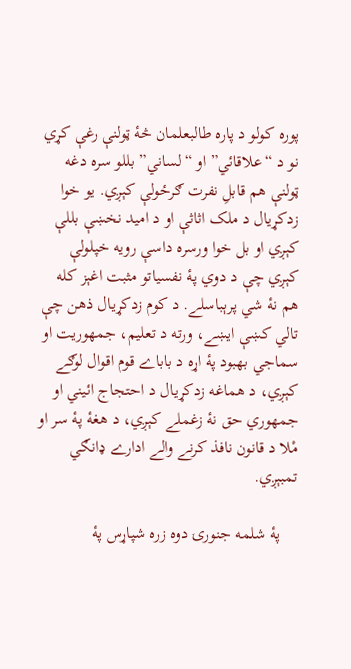پوره کولو د پاره طالبعلمان څۀ ټولنې رغې کړي نو د “علاقائي” او “لساني” بللو سره دغه ټولنې هم قابلِ نفرت ګرځولې کېږي. یو خوا زدکړیال د ملک اثاثې او د امید نخښې بللې کېږي او بل خوا ورسره داسې رویه خپلولې کېږي چې د دوي پۀ نفسیاتو مثبت اغېز کله هم نۀ شي پرېباسلے. د کوم زدکړیال ذهن چې تالي کښې ايښے، ورته د تعلیم، جمهوریت او سماجي بهبود پۀ اړه د باباے قوم اقوال لوګے کېږي، د هماغه زدکړیال د احتجاج ائیني او جمهوري حق نۀ زغملے کېږي، د هغۀ پۀ سر او مْلا د قانون نافذ کرنے والے ادارے ډانګي تمبېږي.

    پۀ شلمه جنورۍ دوه زره شپاړس پۀ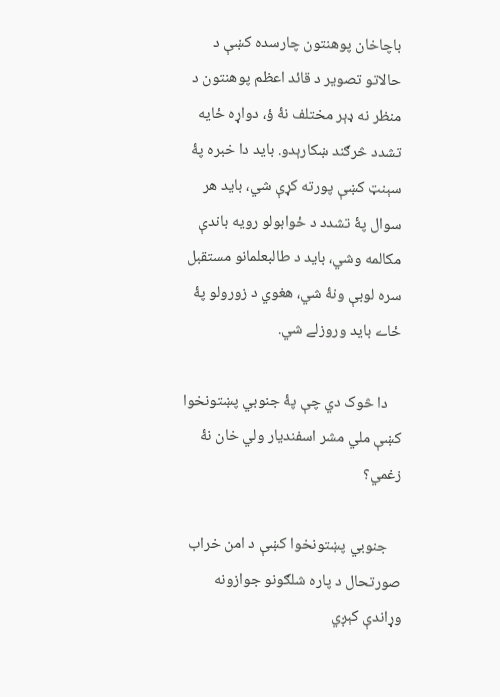باچاخان پوهنتون چارسده کښې د حالاتو تصویر د قائد اعظم پوهنتون د منظر نه ډېر مختلف نۀ ؤ، دواړه ځایه تشدد څرګند ښکارېدو. باید دا خبره پۀ سېنټ کښې پورته کړې شي، باید هر سوال پۀ تشدد د ځوابولو رویه باندې مکالمه وشي، باید د طالبعلمانو مستقبل سره لوبې ونۀ شي، هغوي د زورولو پۀ ځاے باید وروزلے شي.

    دا څوک دي چې پۀ جنوبي پښتونخوا کښې ملي مشر اسفندیار ولي خان نۀ زغمي؟

    جنوبي پښتونخوا کښې د امن خراب صورتحال د پاره شلګونو جوازونه وړاندې کېږي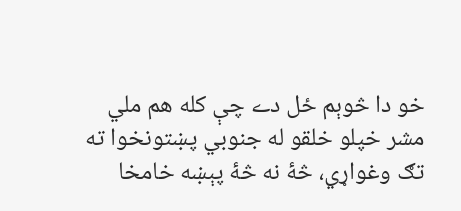خو دا څوېم ځل دے چې کله هم ملي مشر خپلو خلقو له جنوبي پښتونخوا ته تګ وغواړي، څۀ نه څۀ پېښه خامخا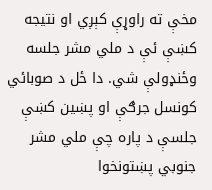مخې ته راوړې کېږي او نتیجه کښې ئې د ملي مشر جلسه وځنډولې شي. دا ځل د صوبائي کونسل جرګې او پښین کښې جلسې د پاره چې ملي مشر جنوبي پښتونخوا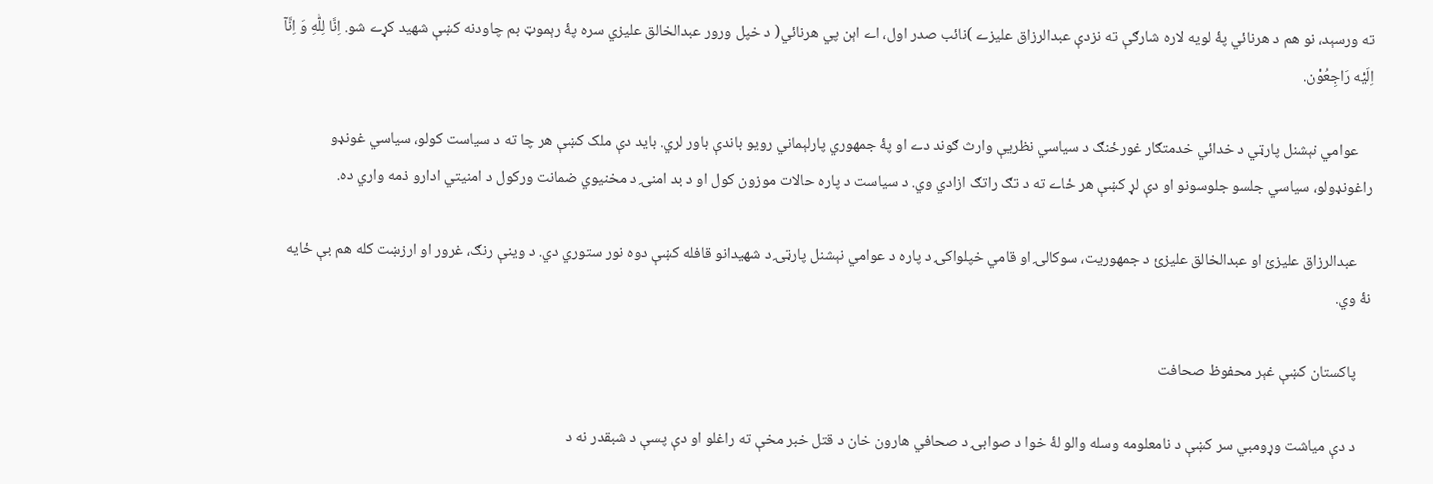ته ورسېد، نو هم د هرنائي پۀ لویه لاره شارګې ته نزدې عبدالرزاق علیزے )نائب صدر اول، اے اېن پي هرنائي( د خپل ورور عبدالخالق علیزي سره پۀ رېموټ بم چاودنه کښې شهید کړے شو. اِنَّا لِلّٰهِ وَ اِنَّآ اِلَيْه رَاجِعُوْن.

    عوامي نېشنل پارټي د خدائي خدمتګار غورځنګ د سیاسي نظریې وارث ګوند دے او پۀ جمهوري پارلېماني رویو باندې باور لري. باید دې ملک کښې هر چا ته د سیاست کولو، سیاسي غونډو راغونډولو، سیاسي جلسو جلوسونو او دې لړ کښې هر ځاے ته د تګ راتګ ازادي وي. د سیاست د پاره حالات موزون کول او د بد امنۍ د مخنیوي ضمانت ورکول د امنیتي ادارو ذمه واري ده.

    عبدالرزاق علیزئ او عبدالخالق علیزئ د جمهوریت، سوکالۍ او قامي خپلواکۍ د پاره د عوامي نېشنل پارټۍ د شهیدانو قافله کښې دوه نور ستوري دي. د وینې رنګ، غرور او ارزښت کله هم بې ځایه نۀ وي.

    پاکستان کښې غېر محفوظ صحافت

    د دې میاشت وړومبي سر کښې د نامعلومه وسله والو لۀ خوا د صوابۍ د صحافي هارون خان د قتل خبر مخې ته راغلو او دې پسې د شبقدر نه د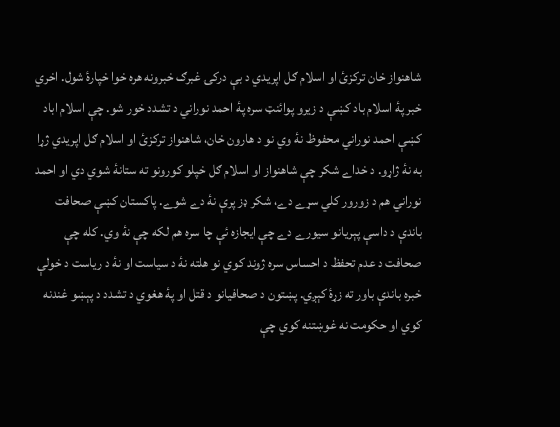شاهنواز خان ترکزئ او اسلام ګل اپریدي د بې درکۍ غبرګ خبرونه هره خوا خپارۀ شول. اخري خبر پۀ اسلام باد کښې د زیرو پوائنټ سره پۀ احمد نوراني د تشدد خور شو. چې اسلام اباد کښې احمد نوراني محفوظ نۀ وي نو د هارون خان، شاهنواز ترکزئ او اسلام ګل اپریدي ژړا به نۀ ژاړو. د خداے شکر چې شاهنواز او اسلام ګل خپلو کورونو ته ستانۀ شوي دي او احمد نوراني هم د زورور کلي سړے دے، شکر ډز پرې نۀ دے شوے. پاکستان کښې صحافت باندې د داسې پېریانو سیورے دے چې ایجازه ئې چا سره هم لکه چې نۀ وي. کله چې صحافت د عدم تحفظ د احساس سره ژوند کوي نو هلته نۀ د سیاست او نۀ د ریاست د خولې خبره باندې باور ته زړۀ کېږي. پښتون د صحافیانو د قتل او پۀ هغوي د تشدد د پېښو غندنه کوي او حکومت نه غوښتنه کوي چې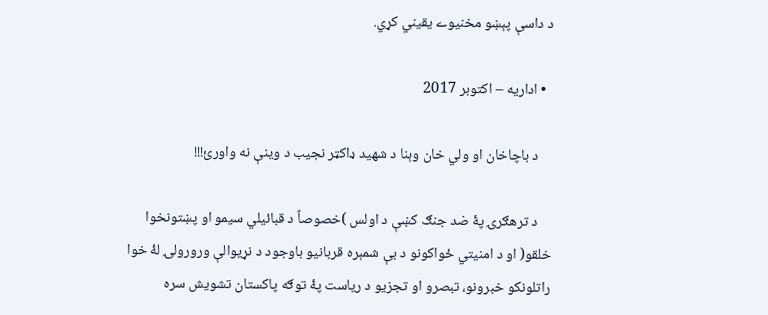د داسې پېښو مخنیوے یقیني کړي.

  • اداريه – اکتوبر 2017

    د باچاخان او ولي خان وېنا د شهید ډاکټر نجیب د وینې نه واورئ!!!

    د ترهګرۍ پۀ ضد جنګ کښې د اولس )خصوصاً د قبائیلي سیمو او پښتونخوا خلقو( او د امنیتي ځواکونو د بې شمېره قربانیو باوجود د نړیوالې ورورولۍ لۀ خوا راتلونکو خبرونو، تبصرو او تجزیو د ریاست پۀ توګه پاکستان تشویش سره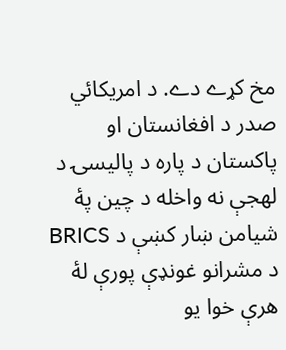مخ کړے دے. د امریکائي صدر د افغانستان او پاکستان د پاره د پالیسۍ د لهجې نه واخله د چین پۀ شیامن ښار کښې د BRICS د مشرانو غونډې پورې لۀ هرې خوا یو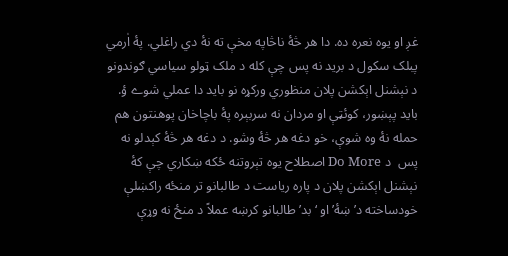غږ او یوه نعره ده. دا هر څۀ ناڅاپه مخې ته نۀ دي راغلي. پۀ اٰرمي پبلک سکول د برید نه پس چې کله د ملک ټولو سیاسي ګوندونو د نېشنل اېکشن پلان منظوري ورکړه نو باید دا عملي شوے ؤ. باید پېښور، کوئټې او مردان نه سربېره پۀ باچاخان پوهنتون هم حمله نۀ وه شوې، خو دغه هر څۀ وشو. د دغه هر څۀ کېدلو نه پس  د Do More اصطلاح یوه تېروتنه ځکه ښکاري چې کۀ نېشنل اېکشن پلان د پاره ریاست د طالبانو تر منځه راکښلې خودساخته د’ښۀ’ او ‘بد’ طالبانو کرښه عملاً د منځ نه وړې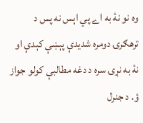وه نو نۀ به اے پي اېس نه پس د ترهګرۍ دومره شدیدې پېښې کېدې او نۀ به نړۍ سره د دغه مطالبې کولو جواز ؤ. د جنرل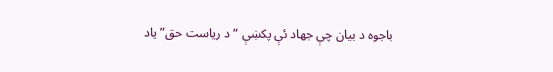باجوه د بیان چې جهاد ئې پکښې “د ریاست حق” یاد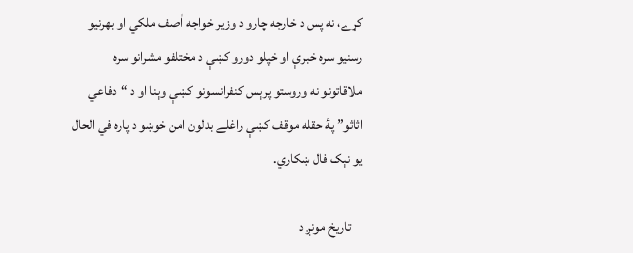کړے، نه پس د خارجه چارو د وزیر خواجه اٰصف ملکي او بهرنیو رسنیو سره خبرې او خپلو دورو کښې د مختلفو مشرانو سره ملاقاتونو نه وروستو پرېس کنفرانسونو کښې وېنا او د “دفاعي اثاثو” پۀ حقله موقف کښې راغلے بدلون امن خوښو د پاره في الحال یو نېک فال ښکاري.

    تاریخ مونږ د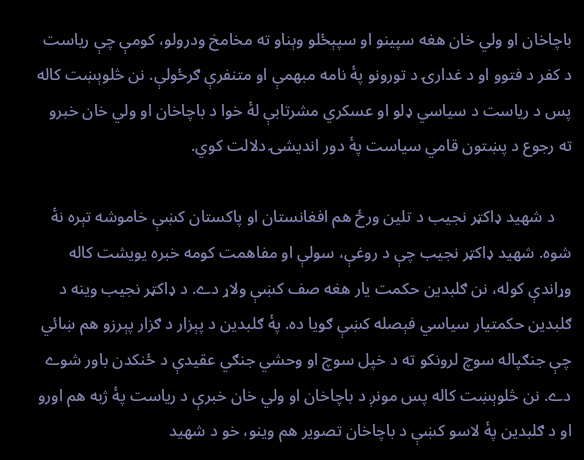باچاخان او ولي خان هغه سپينو او سپېځلو وېناو ته مخامخ ودرولو، کومې چې ریاست د کفر د فتوو او د غدارۍ د تورونو پۀ نامه مبهمې او متنفرې ګرځولې. نن څلوېښت کاله پس د ریاست د سیاسي ډلو او عسکري مشرتابې لۀ خوا د باچاخان او ولي خان خبرو ته رجوع د پښتون قامي سیاست پۀ دور اندیشۍ دلالت کوي.

    د شهید ډاکټر نجیب د تلین ورځ هم افغانستان او پاکستان کښې خاموشه تېره نۀ شوه. شهید ډاکټر نجیب چې د روغې، سولې او مفاهمت کومه خبره یویشت کاله وړاندې کوله، نن ګلبدین حکمت یار هغه صف کښې ولاړ دے. د ډاکټر نجیب وینه د ګلبدین حکمتیار سیاسي فېصله کښې ګویا ده. پۀ ګلبدین د پېزار د ګزار پېرزو هم ښائي چې جنګپاله سوچ لرونکو ته د خپل سوچ او وحشي جنګي عقیدې د ځنکدن باور شوے دے. نن څلوېښت کاله پس مونږ د باچاخان او ولي خان خبرې د ریاست پۀ ژبه هم اورو او د ګلبدین پۀ لاسو کښې د باچاخان تصویر هم وینو، خو د شهید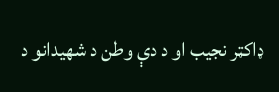ډاکټر نجیب او د دې وطن د شهیدانو د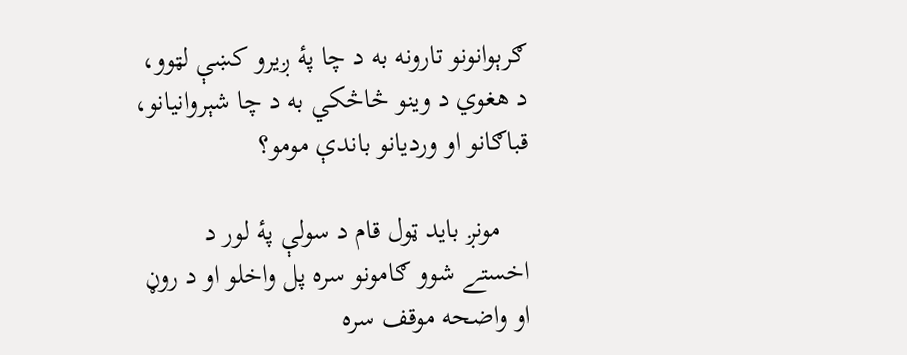ګرېوانونو تارونه به د چا پۀ ږیرو کښې لټوو، د هغوي د وینو څاڅکي به د چا شېروانیانو، قباګانو او وردیانو باندې مومو؟

    مونږ باید ټول قام د سولې پۀ لور د اخستے شوو ګامونو سره پل واخلو او د روڼ او واضحه موقف سره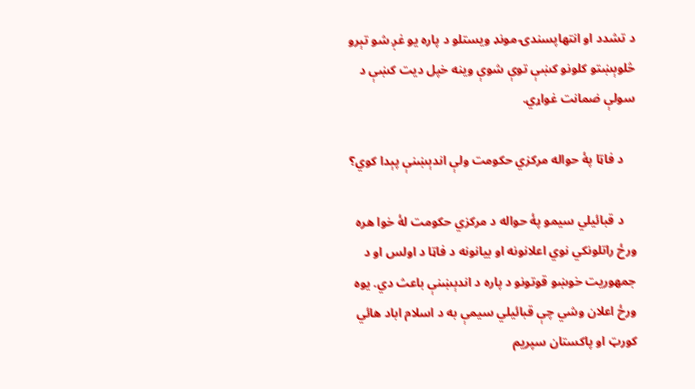د تشدد او انتهاپسندۍ مونډ ویستلو د پاره یو غږ شو تېرو څلوېښتو کلونو کښې توې شوې وینه خپل دیت کښې د سولې ضمانت غواړي.

    د فاټا پۀ حواله مرکزي حکومت ولې اندېښنې پېدا کوي؟

    د قبائیلي سیمو پۀ حواله د مرکزي حکومت لۀ خوا هره ورځ راتلونکي نوي اعلانونه او بیانونه د فاټا د اولس او د جمهوریت خوښو قوتونو د پاره د اندېښنې باعث دي. یوه ورځ اعلان وشي چې قبائیلي سیمې به د اسلام اباد هائي کورټ او پاکستان سپریم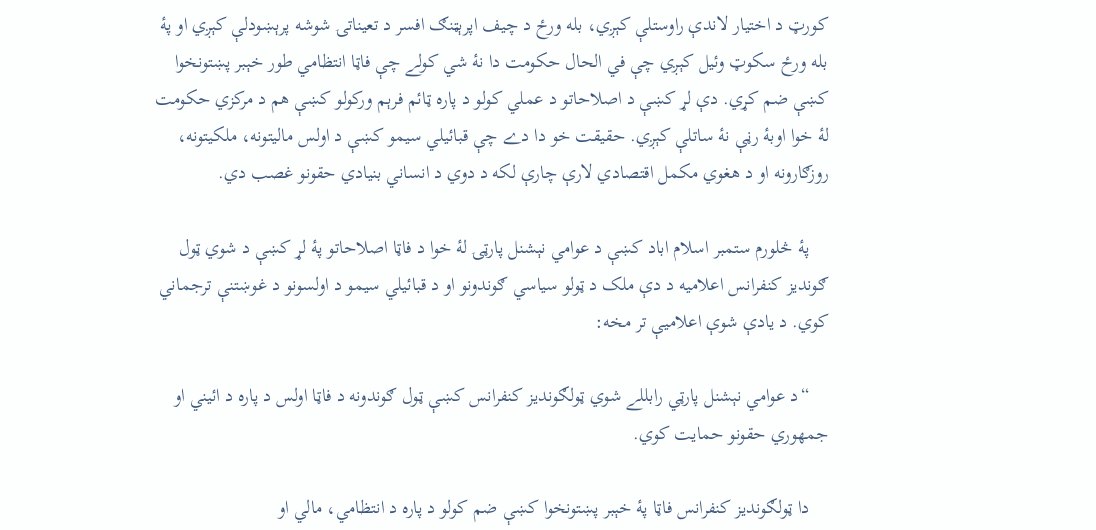کورټ د اختیار لاندې راوستلې کېږي، بله ورځ د چیف اپرېټنګ افسر د تعیناتۍ شوشه پرېښودلې کېږي او پۀ بله ورځ سکوټ وئیل کېږي چې في الحال حکومت دا نۀ شي کولے چې فاټا انتظامي طور خېبر پښتونخوا کښې ضم کړي. دې لړ کښې د اصلاحاتو د عملي کولو د پاره ټائم فرېم ورکولو کښې هم د مرکزي حکومت لۀ خوا اوبۀ رڼې نۀ ساتلې کېږي. حقیقت خو دا دے چې قبائیلي سیمو کښې د اولس مالیتونه، ملکیتونه، روزګارونه او د هغوي مکمل اقتصادي لارې چارې لکه د دوي د انساني بنیادي حقونو غصب دي.

    پۀ څلورم ستمبر اسلام اباد کښې د عوامي نېشنل پارټۍ لۀ خوا د فاټا اصلاحاتو پۀ لړ کښې د شوي ټول ګوندیز کنفرانس اعلامیه د دې ملک د ټولو سیاسي ګوندونو او د قبائیلي سیمو د اولسونو د غوښتنې ترجماني کوي. د یادې شوې اعلامیې تر مخه:

    “د عوامي نېشنل پارټي رابللے شوي ټولګوندیز کنفرانس کښې ټول ګوندونه د فاټا اولس د پاره د ائیني او جمهوري حقونو حمایت کوي.

    دا ټولګوندیز کنفرانس فاټا پۀ خېبر پښتونخوا کښې ضم کولو د پاره د انتظامي، مالي او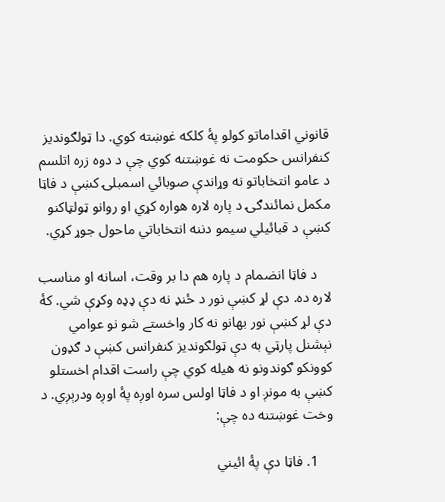قانوني اقداماتو کولو پۀ کلکه غوښته کوي. دا ټولګوندیز کنفرانس حکومت نه غوښتنه کوي چې د دوه زره اتلسم د عامو انتخاباتو نه وړاندې صوبائي اسمبلۍ کښې د فاټا مکمل نمائندګۍ د پاره لاره هواره کړي او روانو ټولټاکنو کښې د قبائیلي سیمو دننه انتخاباتي ماحول جوړ کړي.

    د فاټا انضمام د پاره هم دا بر وقت، اسانه او مناسب لاره ده. دې لړ کښې نور د ځنډ نه دې ډډه وکړې شي. کۀ دې لړ کښې نور بهانو نه کار واخستے شو نو عوامي نېشنل پارټي به دې ټولګوندیز کنفرانس کښې د ګډون کوونکو ګوندونو نه هیله کوي چې راست اقدام اخستلو کښې به مونږ او د فاټا اولس سره اوږه پۀ اوږه ودرېږي. د وخت غوښتنه ده چې:

    1. فاټا دې پۀ ائیني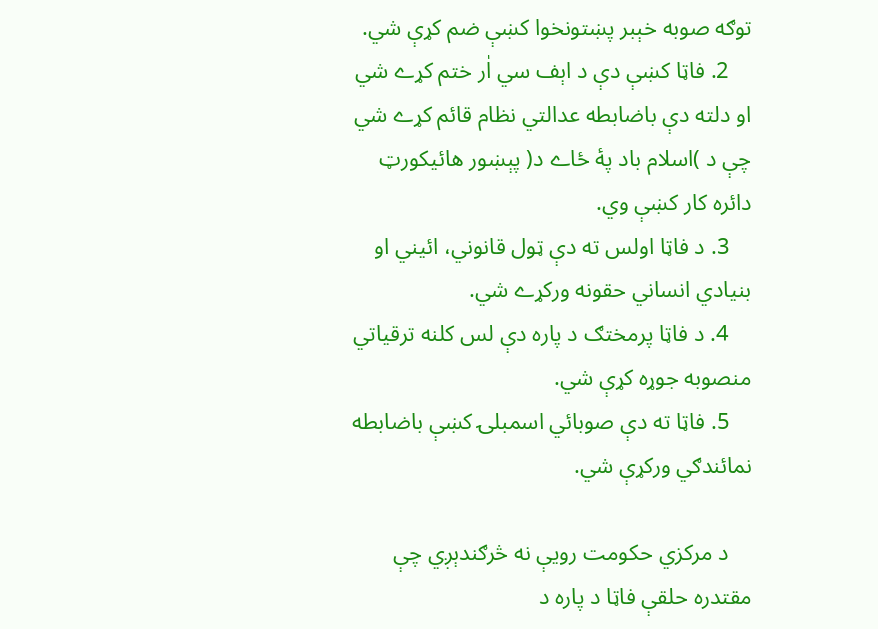توګه صوبه خېبر پښتونخوا کښې ضم کړې شي.
    2. فاټا کښې دې د اېف سي اٰر ختم کړے شي او دلته دې باضابطه عدالتي نظام قائم کړے شي چې د )اسلام باد پۀ ځاے د( پېښور هائيکورټ دائره کار کښې وي.
    3. د فاټا اولس ته دې ټول قانوني، ائیني او بنیادي انساني حقونه ورکړے شي.
    4. د فاټا پرمختګ د پاره دې لس کلنه ترقیاتي منصوبه جوړه کړې شي.
    5. فاټا ته دې صوبائي اسمبلۍ کښې باضابطه نمائندګي ورکړې شي.

    د مرکزي حکومت رویې نه څرګندېږي چې مقتدره حلقې فاټا د پاره د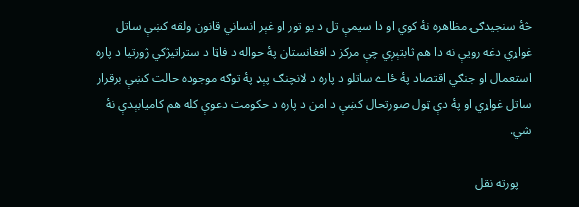څۀ سنجیدګۍ مظاهره نۀ کوي او دا سیمې تل د یو تور او غېر انساني قانون ولقه کښې ساتل غواړي دغه رویې نه دا هم ثابتېږي چې مرکز د افغانستان پۀ حواله د فاټا د ستراتیژکي ژورتیا د پاره استعمال او جنګي اقتصاد پۀ ځاے ساتلو د پاره د لانچنګ پېډ پۀ توګه موجوده حالت کښې برقرار ساتل غواړي او پۀ دې ټول صورتحال کښې د امن د پاره د حکومت دعوې کله هم کامیابېدې نۀ شي.

    پورته نقل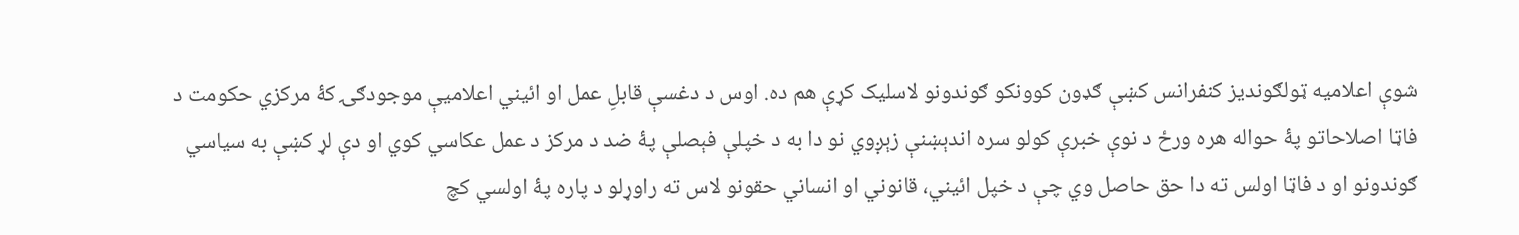شوې اعلامیه ټولګوندیز کنفرانس کښې ګډون کوونکو ګوندونو لاسلیک کړې هم ده. اوس د دغسې قابلِ عمل او ائیني اعلامیې موجودګۍ کۀ مرکزي حکومت د فاټا اصلاحاتو پۀ حواله هره ورځ د نوې خبرې کولو سره اندېښنې زېږوي نو دا به د خپلې فېصلې پۀ ضد د مرکز د عمل عکاسي کوي او دې لړ کښې به سیاسي ګوندونو او د فاټا اولس ته دا حق حاصل وي چې د خپل ائیني، قانوني او انساني حقونو لاس ته راوړلو د پاره پۀ اولسي کچ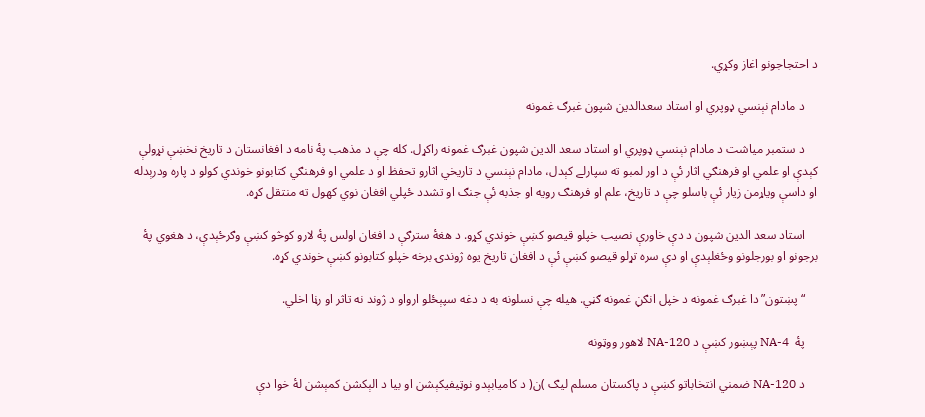د احتجاجونو اغاز وکړي.

    د مادام نېنسي ډوپري او استاد سعدالدين شپون غبرګ غمونه

    د ستمبر میاشت د مادام نېنسي ډوپري او استاد سعد الدین شپون غبرګ غمونه راکړل. کله چې د مذهب پۀ نامه د افغانستان د تاریخ نخښې نړولې کېدې او علمي او فرهنګي اثار ئې د اور لمبو ته سپارلے کېدل، مادام نېنسي د تاریخي اثارو تحفظ او د علمي او فرهنګي کتابونو خوندي کولو د پاره ودرېدله او داسې ویاړمن زیار ئې باسلو چې د تاریخ، علم او فرهنګ رویه او جذبه ئې جنګ او تشدد ځپلي افغان نوي کهول ته منتقل کړه.

    استاد سعد الدین شپون د دې خاورې نصیب خپلو قیصو کښې خوندي کړو. د هغۀ سترګې د افغان اولس پۀ لارو کوڅو کښې وګرځېدې، د هغوي پۀ برجونو او بورجلونو وځغلېدې او دې سره تړلو قیصو کښې ئې د افغان تاریخ یوه ژوندۍ برخه خپلو کتابونو کښې خوندي کړه.

    “پښتون” دا غبرګ غمونه د خپل انګڼ غمونه ګڼي. هیله چې نسلونه به د دغه سپېځلو ارواو د ژوند نه تاثر او رڼا اخلي.

    پۀ  NA-4 پېښور کښې د NA-120 لاهور ووټونه

    د NA-120 ضمني انتخاباتو کښې د پاکستان مسلم لیګ )ن( د کامیابېدو نوټیفیکېشن او بیا د الېکشن کمېشن لۀ خوا دې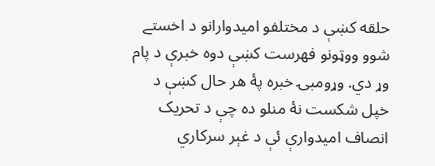حلقه کښې د مختلفو امیدوارانو د اخستے شوو ووټونو فهرست کښې دوه خبرې د پام وړ دي. وړومبۍ خبره پۀ هر حال کښې د خپل شکست نۀ منلو ده چې د تحریک انصاف امیدوارې ئې د غېر سرکاري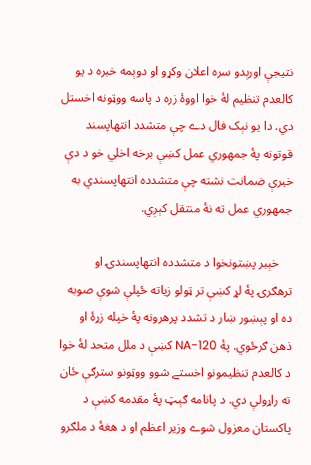نتیجې اورېدو سره اعلان وکړو او دوېمه خبره د یو کالعدم تنظیم لۀ خوا اووۀ زره د پاسه ووټونه اخستل دي. دا یو نېک فال دے چې متشدد انتهاپسند قوتونه پۀ جمهوري عمل کښې برخه اخلي خو د دې خبرې ضمانت نشته چې متشدده انتهاپسندي به جمهوري عمل ته نۀ منتقل کېږي.

    خېبر پښتونخوا د متشدده انتهاپسندۍ او ترهګرۍ پۀ لړ کښې تر ټولو زیاته ځپلې شوې صوبه ده او پېښور ښار د تشدد پرهرونه پۀ خپله زړۀ او ذهن ګرځوي. پۀ NA-120 کښې د ملل متحد لۀ خوا د کالعدم تنظیمونو اخستے شوو ووټونو سترګې ځان ته راړولې دي. د پانامه ګېټ پۀ مقدمه کښې د پاکستان معزول شوے وزیر اعظم او د هغۀ د ملګرو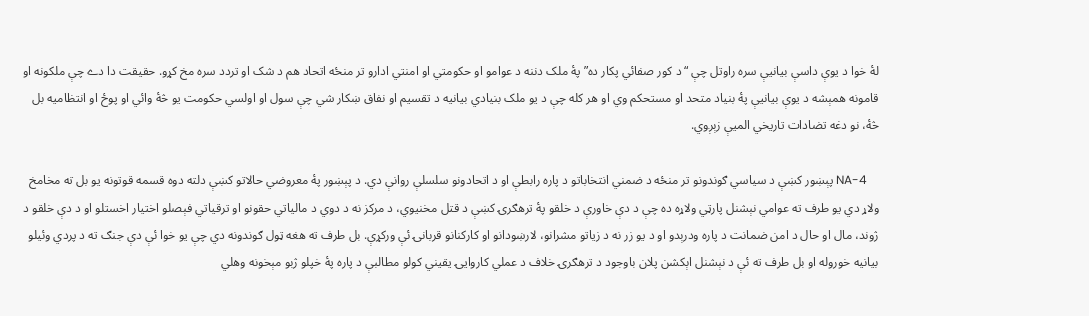لۀ خوا د یوې داسې بیانیې سره راوتل چې “د کور صفائي پکار ده” پۀ ملک دننه د عوامو او حکومتي او امنتي ادارو تر منځه اتحاد هم د شک او تردد سره مخ کړو. حقیقت دا دے چې ملکونه او قامونه همېشه د یوې بیانیې پۀ بنیاد متحد او مستحکم وي او هر کله چې د یو ملک بنیادي بیانیه د تقسیم او نفاق ښکار شي چې سول او اولسي حکومت یو څۀ وائي او پوځ او انتظامیه بل څۀ، نو دغه تضادات تاریخي المیې زېږوي.

    NA-4 پېښور کښې د سیاسي ګوندونو تر منځه د ضمني انتخاباتو د پاره رابطې او د اتحادونو سلسلې روانې دي. د پېښور پۀ معروضي حالاتو کښې دلته دوه قسمه قوتونه یو بل ته مخامخ ولاړ دي یو طرف ته عوامي نېشنل پارټي ولاړه ده چې د دې خاورې د خلقو پۀ ترهګرۍ کښې د قتل مخنیوي، د مرکز نه د دوي د مالیاتي حقونو او ترقیاتي فېصلو اختیار اخستلو او د دې خلقو د ژوند، مال او حال د امن ضمانت د پاره ودرېدو او د یو زر نه د زیاتو مشرانو، لارښودانو او کارکنانو قربانۍ ئې ورکړې. بل طرف ته هغه ټول ګوندونه دي چې یو خوا ئې دې جنګ ته د پردي وئیلو بیانیه خوروله او بل طرف ته ئې د نېشنل اېکشن پلان باوجود د ترهګرۍ خلاف د عملي کاروایۍ یقیني کولو مطالبې د پاره پۀ خپلو ژبو مېخونه وهلي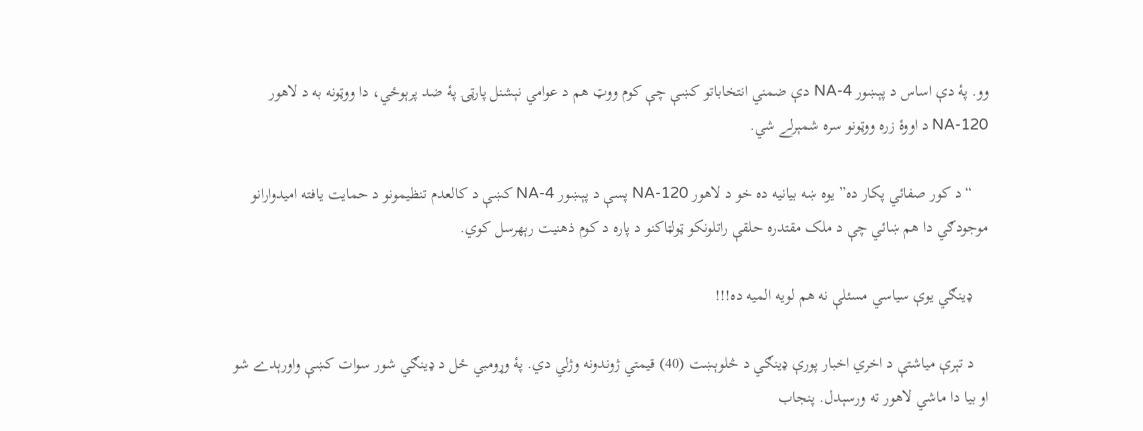وو. پۀ دې اساس د پېښور NA-4 دې ضمني انتخاباتو کښې چې کوم ووټ هم د عوامي نېشنل پارټۍ پۀ ضد پرېوځي، دا ووټونه به د لاهور NA-120 د اووۀ زره ووټونو سره شمېرلے شي.

    “د کور صفائي پکار ده” یوه ښه بیانیه ده خو د لاهور NA-120 پسې د پېښور NA-4 کښې د کالعدم تنظیمونو د حمایت یافته امیدوارانو موجودګي دا هم ښائي چې د ملک مقتدره حلقې راتلونکو ټولټاکنو د پاره د کوم ذهنيت رېهرسل کوي.

    ډینګي يوې سیاسي مسئلې نه هم لویه المیه ده!!!

    د تېرې میاشتې د اخري اخبار پورې ډینګي د څلوېښت (40) قیمتي ژوندونه وژلي دي. پۀ وړومبي ځل د ډینګي شور سوات کښې واورېدے شو او بیا دا ماشي لاهور ته ورسېدل. پنجاب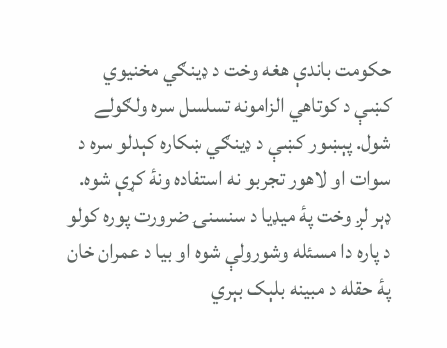حکومت باندې هغه وخت د ډینګي مخنیوي کښې د کوتاهي الزامونه تسلسل سره ولګولے شول. پېښور کښې د ډینګي ښکاره کېدلو سره د سوات او لاهور تجربو نه استفاده ونۀ کړې شوه. ډېر لږ وخت پۀ میډیا د سنسنۍ ضرورت پوره کولو د پاره دا مسئله وشورولې شوه او بیا د عمران خان پۀ حقله د مبینه بلېک بېري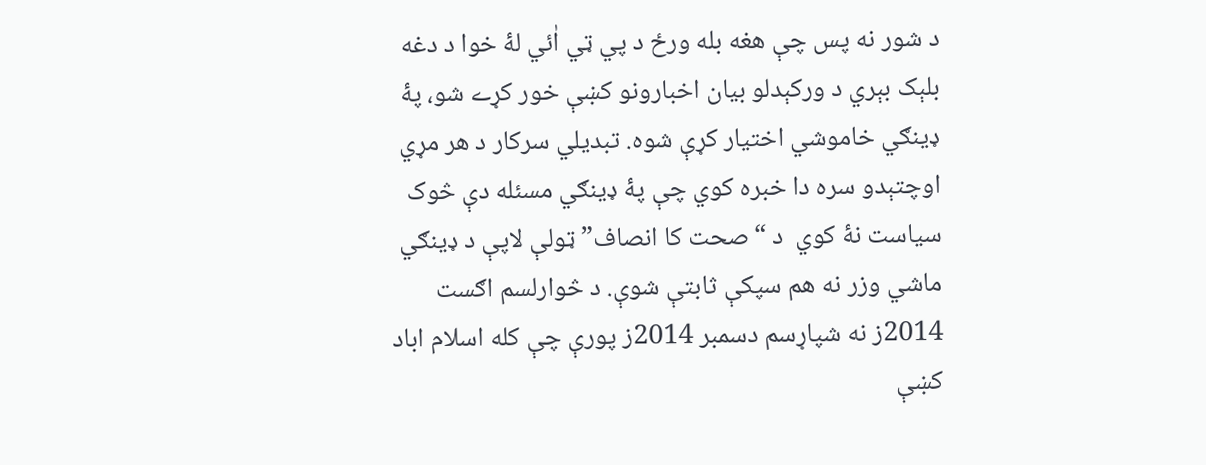د شور نه پس چې هغه بله ورځ د پي ټي اٰئي لۀ خوا د دغه بلېک بېري د ورکېدلو بیان اخبارونو کښې خور کړے شو، پۀ ډینګي خاموشي اختیار کړې شوه. تبدیلي سرکار د هر مړي اوچتېدو سره دا خبره کوي چې پۀ ډینګي مسئله دې څوک سیاست نۀ کوي  د “صحت کا انصاف” ټولې لاپې د ډینګي ماشي وزر نه هم سپکې ثابتې شوې. د څوارلسم اګست 2014ز نه شپاړسم دسمبر 2014ز پورې چې کله اسلام اباد کښې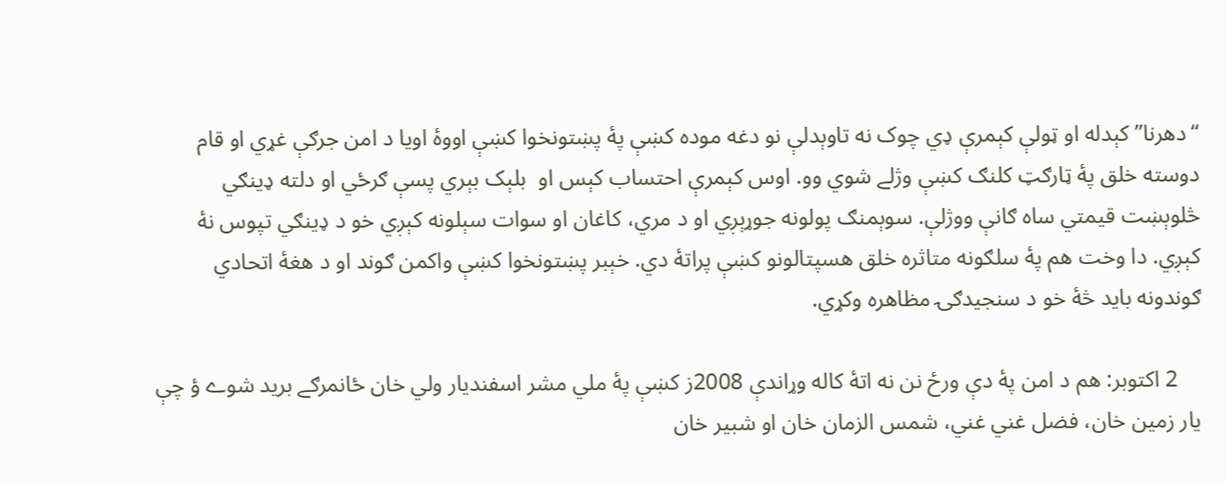“دهرنا” کېدله او ټولې کېمرې ډي چوک نه تاوېدلې نو دغه موده کښې پۀ پښتونخوا کښې اووۀ اویا د امن جرګې غړي او قام دوسته خلق پۀ ټارګټ کلنګ کښې وژلے شوي وو. اوس کېمرې احتساب کېس او  بلېک بېري پسې ګرځي او دلته ډینګي څلوېښت قیمتي ساه ګانې ووژلې. سوېمنګ پولونه جوړېږي او د مري، کاغان او سوات سېلونه کېږي خو د ډینګي تپوس نۀ کېږي. دا وخت هم پۀ سلګونه متاثره خلق هسپتالونو کښې پراتۀ دي. خېبر پښتونخوا کښې واکمن ګوند او د هغۀ اتحادي ګوندونه باید څۀ خو د سنجیدګۍ مظاهره وکړي.

    2 اکتوبر: هم د امن پۀ دې ورځ نن نه اتۀ کاله وړاندې 2008ز کښې پۀ ملي مشر اسفندیار ولي خان ځانمرګے برید شوے ؤ چې یار زمین خان، فضل غني غني، شمس الزمان خان او شبیر خان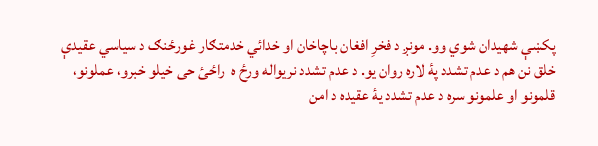پکښې شهیدان شوي وو. مونږ د فخرِ افغان باچاخان او خدائي خدمتګار غورځنګ د سیاسي عقیدې خلق نن هم د عدم تشدد پۀ لاره روان یو. د عدم تشدد نریواله ورحٔ ه  راحٔیٔ حی خیلو خبرو، عملونو، قلمونو او علمونو سره د عدم تشدد يهٔ عقیده د امن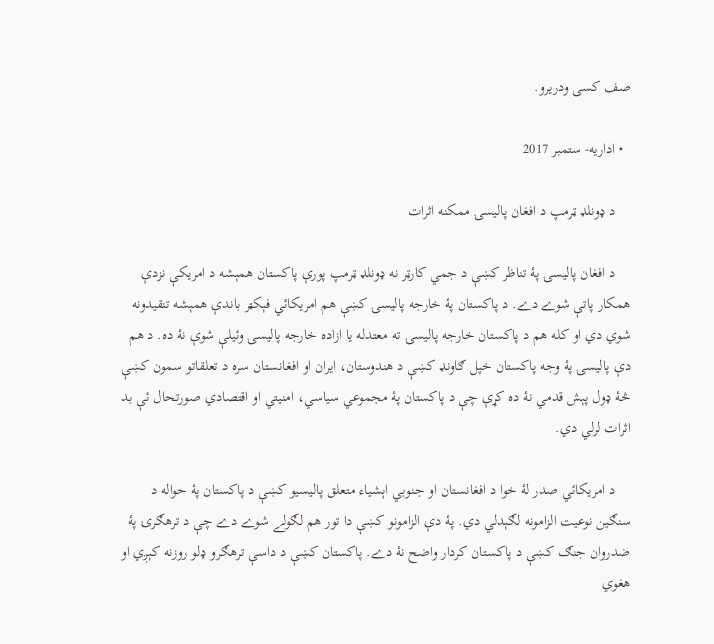صف کسی ودریرو.

  • اداريه- ستمبر 2017

    د ډونلډ ټرمپ د افغان پاليسۍ ممکنه اثرات

    د افغان پالیسۍ پۀ تناظر کښې د جمي کارټر نه ډونلډ ټرمپ پورې پاکستان همېشه د امریکې نزدې همکار پاتې شوے دے. د پاکستان پۀ خارجه پالیسۍ کښې هم امریکائي فېکټر باندې همېشه تنقیدونه شوي دي او کله هم د پاکستان خارجه پالیسۍ ته معتدله یا ازاده خارجه پالیسۍ وئیلې شوې نۀ ده. د هم دې پالیسۍ پۀ وجه پاکستان خپل ګاونډ کښې د هندوستان، ایران او افغانستان سره د تعلقاتو سمون کښې څۀ ډول پېش قدمي نۀ ده کړې چې د پاکستان پۀ مجموعي سیاسي، امنیتي او اقتصادي صورتحال ئې بد اثرات لرلي دي.

    د امریکائي صدر لۀ خوا د افغانستان او جنوبي اېشیاء متعلق پالیسیو کښې د پاکستان پۀ حواله د سنګین نوعیت الزامونه لګېدلي دي. پۀ دې الزامونو کښې دا تور هم لګولے شوے دے چې د ترهګرۍ پۀ ضدروان جنګ کښې د پاکستان کردار واضح نۀ دے. پاکستان کښې د داسې ترهګرو ډلو روزنه کېږي او هغوي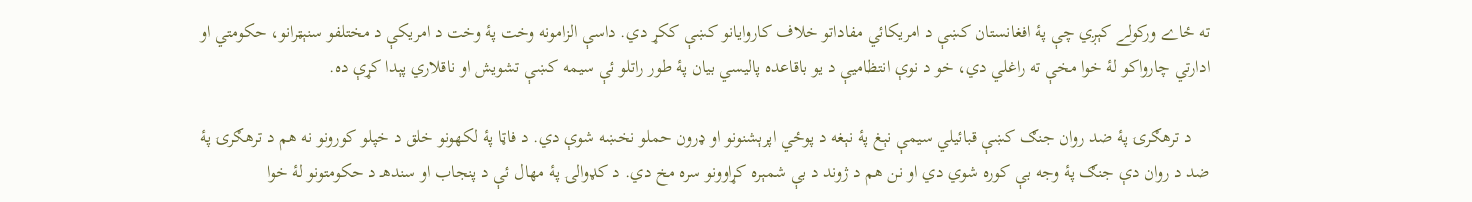ته ځاے ورکولے کېږي چې پۀ افغانستان کښې د امریکائي مفاداتو خلاف کاروایانو کښې ککړ دي. داسې الزامونه وخت پۀ وخت د امریکې د مختلفو سنېټرانو، حکومتي او ادارتي چارواکو لۀ خوا مخې ته راغلي دي، خو د نوې انتظامیې د یو باقاعده پالیسي بیان پۀ طور راتلو ئې سیمه کښې تشویش او ناقلاري پېدا کړې ده.

    د ترهګرۍ پۀ ضد روان جنګ کښې قبائیلي سیمې نېغ پۀ نېغه د پوځي اپرېشنونو او ډرون حملو نخښه شوې دي. د فاټا پۀ لکهونو خلق د خپلو کورونو نه هم د ترهګرۍ پۀ ضد د روان دې جنګ پۀ وجه بې کوره شوي دي او نن هم د ژوند د بې شمېره کړاوونو سره مخ دي. د کډوالۍ پۀ مهال ئې د پنجاب او سندهـ د حکومتونو لۀ خوا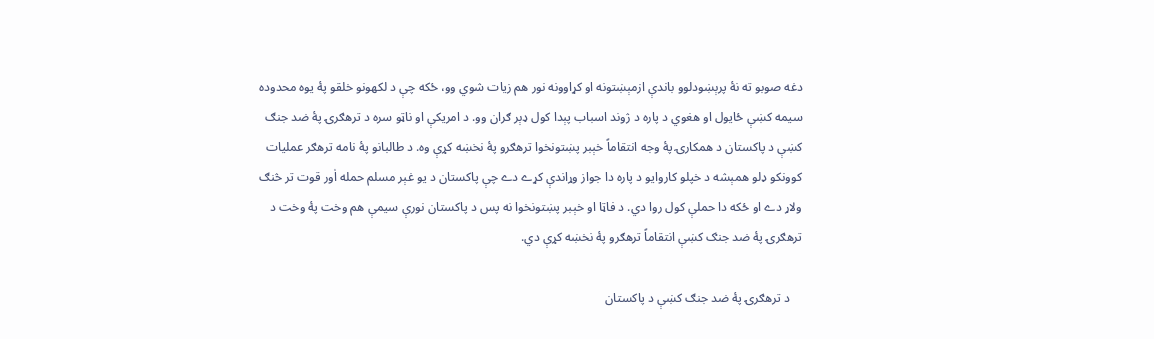دغه صوبو ته نۀ پرېښودلوو باندې ازمېښتونه او کړاوونه نور هم زیات شوي وو، ځکه چې د لکهونو خلقو پۀ یوه محدوده سیمه کښې ځایول او هغوي د پاره د ژوند اسباب پېدا کول ډېر ګران وو. د امریکې او ناټو سره د ترهګرۍ پۀ ضد جنګ کښې د پاکستان د همکارۍ پۀ وجه انتقاماً خېبر پښتونخوا ترهګرو پۀ نخښه کړې وه. د طالبانو پۀ نامه ترهګر عملیات کوونکو ډلو همېشه د خپلو کاروایو د پاره دا جواز وړاندې کړے دے چې پاکستان د یو غېر مسلم حمله اٰور قوت تر څنګ ولاړ دے او ځکه دا حملې کول روا دي. د فاټا او خېبر پښتونخوا نه پس د پاکستان نورې سیمې هم وخت پۀ وخت د ترهګرۍ پۀ ضد جنګ کښې انتقاماً ترهګرو پۀ نخښه کړې دي.

    د ترهګرۍ پۀ ضد جنګ کښې د پاکستان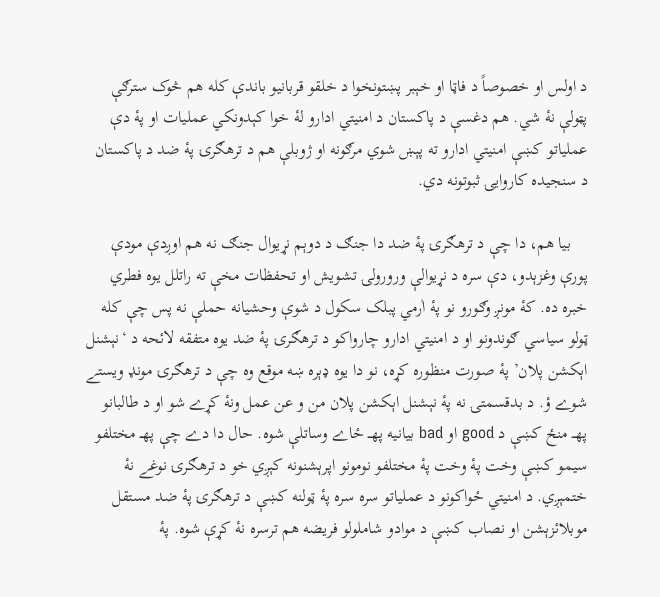د اولس او خصوصاً د فاټا او خېبر پښتونخوا د خلقو قربانیو باندې کله هم څوک سترګې پټولې نۀ شي. هم دغسې د پاکستان د امنیتي ادارو لۀ خوا کېدونکي عملیات او پۀ دې عملیاتو کښې امنیتي ادارو ته پېښ شوي مرګونه او ژوبلې هم د ترهګرۍ پۀ ضد د پاکستان د سنجیده کاروایۍ ثبوتونه دي.

    بیا هم، دا چې د ترهګرۍ پۀ ضد دا جنګ د دوېم نړیوال جنګ نه هم اوږدې مودې پورې وغزېدو، دې سره د نړیوالې ورورولۍ تشویش او تحفظات مخې ته راتلل یوه فطري خبره ده. کۀ مونږ وګورو نو پۀ اٰرمي پبلک سکول د شوې وحشیانه حملې نه پس چې کله ټولو سیاسي ګوندونو او د امنیتي ادارو چارواکو د ترهګرۍ پۀ ضد یوه متفقه لائحه د ‘نېشنل اېکشن پلان’ پۀ صورت منظوره کړه، نو دا یوه ډېره ښه موقع وه چې د ترهګرۍ مونډ ویستے شوے ؤ. د بدقسمتۍ نه پۀ نېشنل اېکشن پلان من و عن عمل ونۀ کړے شو او د طالبانو پهــ منځ کښې د good او bad بیانیه پهــ ځاے وساتلې شوه. حال دا دے چې پهــ مختلفو سیمو کښې وخت پۀ وخت پۀ مختلفو نومونو اپرېشنونه کېږي خو د ترهګرۍ نوغے نۀ ختمېږي. د امنیتي ځواکونو د عملیاتو سره سره پۀ ټولنه کښې د ترهګرۍ پۀ ضد مستقل موبلائزېشن او نصاب کښې د موادو شاملولو فریضه هم ترسره نۀ کړې شوه. پۀ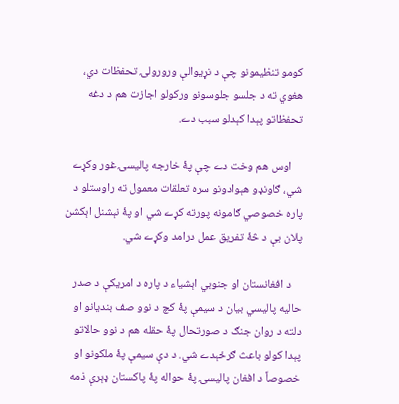کومو تنظیمونو چې د نړیوالې ورورولۍ تحفظات دي، هغوي ته د جلسو جلوسونو ورکولو اجازت هم د دغه تحفظاتو پېدا کېدلو سبب دے.

    اوس هم وخت دے چې پۀ خارجه پالیسۍ غور وکړے شي، ګاونډو هېوادونو سره تعلقات معمول ته راوستلو د پاره خصوصي ګامونه پورته کړے شي او پۀ نېشنل اېکشن پلان بې د څۀ تفریق عمل درامد وکړے شي.

    د افغانستان او جنوبي اېشياء د پاره د امریکې د صدر حالیه پالیسي بیان د سیمې پۀ کچ د نوو صف بندیانو او دلته د روان جنګ د صورتحال پۀ حقله هم د نوو حالاتو پېدا کولو باعث ګرځېدے شي. د دې سیمې پۀ ملکونو او خصوصاً د افغان پالیسۍ پۀ حواله پۀ پاکستان ډېرې ذمه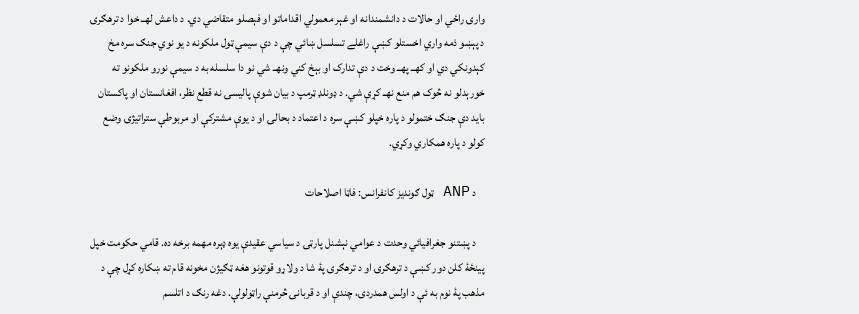وارۍ راځي او حالات د دانشمندانه او غېر معمولي اقداماتو او فېصلو متقاضي دي. د داعش لهــ خوا د ترهګرۍ د پېښو ذمه واري اخستلو کښې راغلے تسلسل ښائي چې د دې سیمې ټول ملکونه د یو نوي جنګ سره مخ کېدونکي دي او کهــ پهــ وخت د دې تدارک او بېخ کني ونهــ شي نو دا سلسله به د سیمې نورو ملکونو ته خورېدلو نه څوک هم منع نهــ کړې شي. د ډونلډ ټرمپ د بیان شوې پالیسۍ نه قطع نظر، افغانستان او پاکستان باید دې جنګ ختمولو د پاره خپلو کښې سره د اعتماد د بحالۍ او د یوې مشترکې او مربوطې ستراتیژۍ وضع کولو د پاره همکاري وکړي.

    د ANP ټول ګونديز کانفرانس: فاټا اصلاحات

    د پښتنو جغرافیائي وحدت د عوامي نېشنل پارټۍ د سیاسي عقیدې یوه ډېره مهمه برخه ده. قامي حکومت خپل پینځۀ کلن دور کښې د ترهګرۍ او د ترهګرۍ پۀ شا د ولاړو قوتونو هغه ټګیژن مخونه قام ته ښکاره کړل چې د مذهب پۀ نوم به ئې د اولس همدردۍ، چندې او د قربانۍ څرمنې راټولولې. دغه رنګ د اتلسم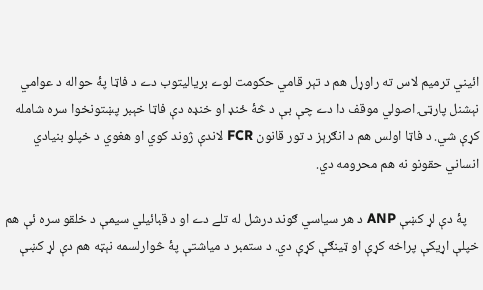ائیني ترمیم لاس ته راوړل هم د تېر قامي حکومت لوے بریالیتوب دے د فاټا پۀ حواله د عوامي نېشنل پارټۍ اصولي موقف دا دے چې بې د څۀ ځنډ او خنډه دې فاټا خېبر پښتونخوا سره شامله کړې شي. د فاټا اولس هم د انګرېز د تور قانون FCR لاندې ژوند کوي او هغوي د خپلو بنیادي انساني حقونو نه هم محرومه دي.

    پۀ دې لړ کښې ANP د هر سیاسي ګوند درشل له تلے دے او د قبائیلي سیمې د خلقو سره ئې هم خپلې اړیکې پراخه کړې او ټینګې کړې دي. د ستمبر د میاشتې پۀ څوارلسمه نېټه هم دې لړ کښې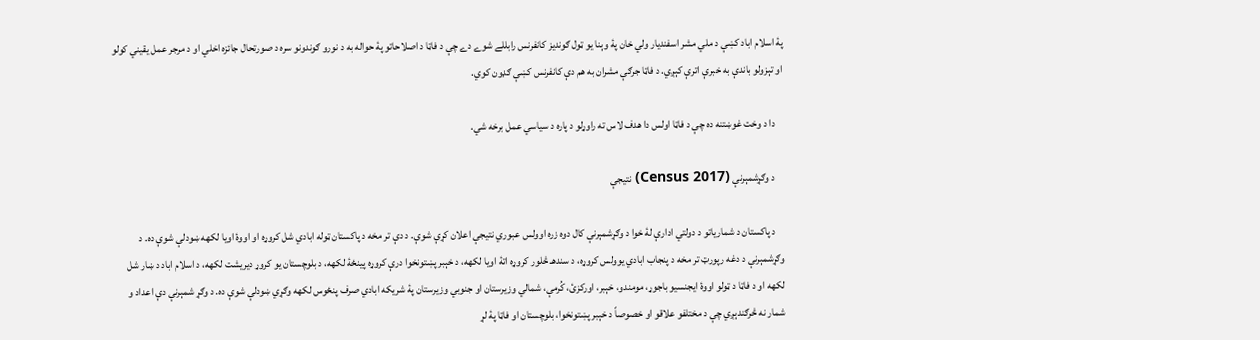پۀ اسلام اباد کښې د ملي مشر اسفندیار ولي خان پۀ وېنا یو ټول ګوندیز کانفرنس رابللے شوے دے چې د فاټا د اصلاحاتو پۀ حواله به د نورو ګوندونو سره د صورتحال جائزه اخلي او د مرجر عمل یقیني کولو او تېزولو باندې به خبرې اترې کېږي. د فاټا جرګې مشران به هم دې کانفرنس کښې ګډون کوي.

    دا د وخت غوښتنه ده چې د فاټا اولس دا هدف لاس ته راوړلو د پاره د سیاسي عمل برخه شي.

    د وګړشمېرنې (Census 2017) نتيجې

    د پاکستان د شماریاتو د دولتي ادارې لۀ خوا د وګړشمېرنې کال دوه زره اوولس عبوري نتیجې اعلان کړې شوې. د دې تر مخه د پاکستان ټوله ابادي شل کروړه او اووۀ اویا لکهه ښودلې شوې ده. د وګړشمېرنې د دغه رپورټ تر مخه د پنجاب ابادي یوولس کروړه، د سندهـ څلور کروړه اتۀ اویا لکهه، د خېبر پښتونخوا درې کروړه پینځۀ لکهه، د بلوچستان یو کروړ دیریشت لکهه، د اسلام اباد د ښار شل لکهه او د فاټا د ټولو اووۀ ایجنسیو باجوړ، مومندو، خېبر، اورکزئ، کُرمې، شمالي وزیرستان او جنوبي وزیرستان پۀ شریکه ابادي صرف پنځوس لکهه وګړي ښودلې شوې ده. د وګړ شمېرنې دې اعداد و شمار نه څرګندېږي چې د مختلفو علاقو او خصوصاً د خېبر پښتونخوا، بلوچستان او فاټا پۀ لړ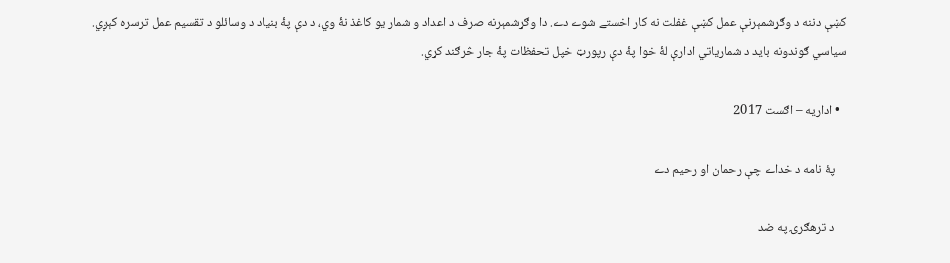کښې دننه د وګړشمېرنې عمل کښې غفلت نه کار اخستے شوے دے. دا وګړشمېرنه صرف د اعداد و شمار یو کاغذ نۀ وي، د دې پۀ بنیاد د وسائلو د تقسیم عمل ترسره کېږي. سیاسي ګوندونه باید د شماریاتي ادارې لۀ خوا پۀ دې رپورټ خپل تحفظات پۀ جار څرګند کړي.

  • اداريه – اګست 2017

    پهٔ نامه د خداے چې رحمان او رحیم دے

    د ترهګرۍ په ضد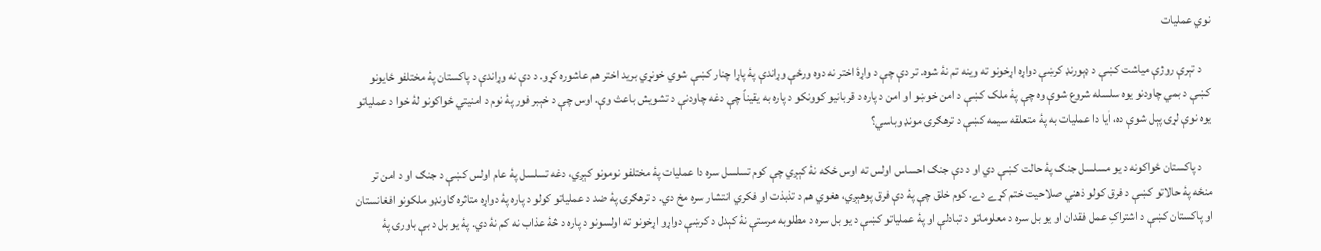نوي عملیات

    د تېرې روژې میاشت کښې د ډېورنډ کرښې دواړه اړخونو ته وینه تم نۀ شوه. تر دې چې د واړۀ اختر نه دوه ورځې وړاندې پۀ پاړا چنار کښې شوي خونړي برید اختر هم عاشوره کړو. د دې نه وړاندې د پاکستان پۀ مختلفو ځایونو کښې د بمي چاودنو یوه سلسله شروع شوې وه چې پۀ ملک کښې د امن خوښو او امن د پاره د قربانیو کوونکو د پاره به یقیناً چې دغه چاودنې د تشویش باعث وې. اوس چې د خېبر فور پۀ نوم د امنیتي ځواکونو لۀ خوا د عملیاتو یوه نوې لړۍ پېل شوې ده، اٰیا دا عملیات به پۀ متعلقه سیمه کښې د ترهګرۍ مونډ وباسي؟

    د پاکستان ځواکونه د یو مسلسل جنګ پۀ حالت کښې دي او د دې جنګ احساس اولس ته اوس ځکه نۀ کېږي چې کوم تسلسل سره دا عملیات پۀ مختلفو نومونو کېږي، دغه تسلسل پۀ عام اولس کښې د جنګ او د امن تر منځه پۀ حالاتو کښې د فرق کولو ذهني صلاحیت ختم کړے دے. کوم خلق چې پۀ دې فرق پوهېږي، هغوي هم د تذبذت او فکري انتشار سره مخ دي. د ترهګرۍ پۀ ضد د عملیاتو کولو د پاره پۀ دواړه متاثره ګاونډو ملکونو افغانستان او پاکستان کښې د اشتراکِ عمل فقدان او یو بل سره د معلوماتو د تبادلې او پۀ عملیاتو کښې د یو بل سره د مطلوبه مرستې نۀ کېدل د کرښې دواړو اړخونو ته اولسونو د پاره د څۀ عذاب نه کم نۀ دي. پۀ یو بل د بې باورۍ پۀ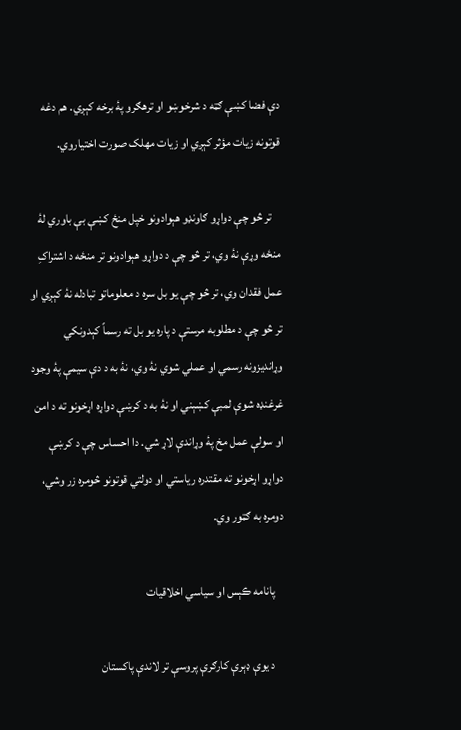دې فضا کښې ګټه د شرخوښو او ترهګرو پۀ برخه کېږي. هم دغه قوتونه زیات مؤثر کېږي او زیات مهلک صورت اختیاروي.

    تر څو چې دواړو ګاونډو هېوادونو خپل منځ کښې بې باوري لۀ منځه وړې نۀ وي، تر څو چې د دواړو هېوادونو تر منځه د اشتراکِ عمل فقدان وي، تر څو چې یو بل سره د معلوماتو تبادله نۀ کېږي او تر څو چې د مطلوبه مرستې د پاره یو بل ته رسماً کېدونکي وړاندیزونه رسمي او عملي شوي نۀ وي، نۀ به د دې سیمې پۀ وجود غرغنډه شوې لمبې کښېني او نۀ به د کرښې دواړه اړخونو ته د امن او سولې عمل مخ پۀ وړاندې لاړ شي. دا احساس چې د کرښې دواړو اړخونو ته مقتدره ریاستي او دولتي قوتونو څومره زر وشي، دومره به ګټور وي.

    پانامه ڪېس او سیاسي اخلاقیات

    د یوې ډېرې کارګرې پروسې تر لاندې پاکستان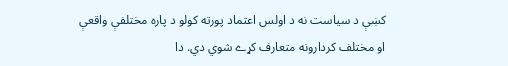کښې د سیاست نه د اولس اعتماد پورته کولو د پاره مختلفې واقعې او مختلف کردارونه متعارف کړے شوي دي. دا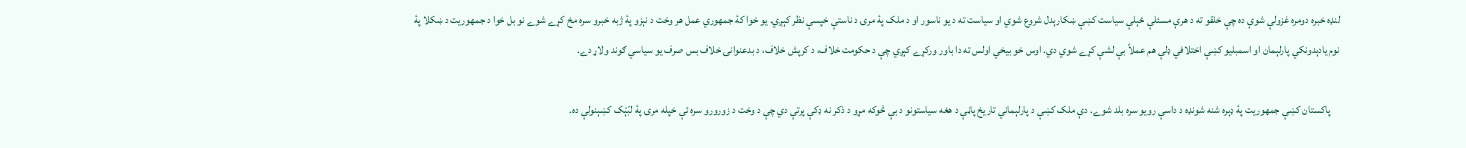لنډه خبره دومره غزولې شوې ده چې خلقو ته د هرې مسئلې ځېلې سیاست کښې ښکارېدل شروع شوي او سیاست ته د یو ناسور او د ملک پۀ مرۍ د ناستې خپسې نظر کېږي. یو خوا کۀ جمهوري عمل هر وخت د نېزو پۀ ژبه خبرو سره مخ کړے شوے نو بل خوا د جمهوریت د ښکلا پۀ نوم یادېدونکي پارلېمان او اسمبلیو کښې اختلافي ډلې هم عملاً بې لشې کړے شوي دي. اوس خو بیخي اولس ته دا باور ورکړے کېږي چې د حکومت خلاف، د کرپش خلاف، د بدعنوانۍ خلاف بس صرف یو سیاسي ګوند ولاړ دے.

    پاکستان کښې جمهوریت پۀ ډېره شنه شونډه د داسې رویو سره بلد شوے. دې ملک کښې د پارلېماني تاریخ پاڼې د هغه سیاستونو د بې څوکه مړو د ذکر نه ډکې پرتې دي چې د وخت د زورورو سره ئې خپله مرۍ پۀ لبّېْک کښېنولې ده.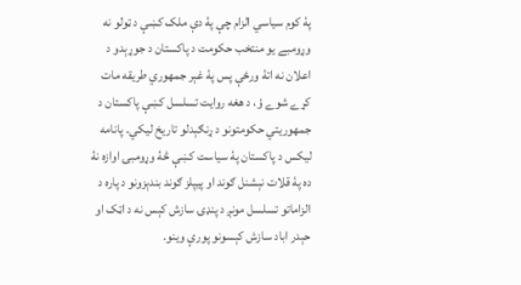پۀ کوم سیاسي الزام چې پۀ دې ملک کښې د ټولو نه وړومبے یو منتخب حکومت د پاکستان د جوړېدو د اعلان نه اتۀ ورځې پس پۀ غېر جمهوري طریقه مات کړے شوے ؤ، د هغه روایت تسلسل کښې پاکستان د جمهوریتي حکومتونو د ړنګېدلو تاریخ لیکي. پانامه لیکس د پاکستان پۀ سیاست کښې څۀ وړومبۍ اوازه نۀ ده پۀ قلات نېشنل ګوند او پیپلز ګوند بندېزونو د پاره د الزاماتو تسلسل مونږ د پنډۍ سازش کېس نه د اټک او حېدر اباد سازش کېسونو پورې وینو.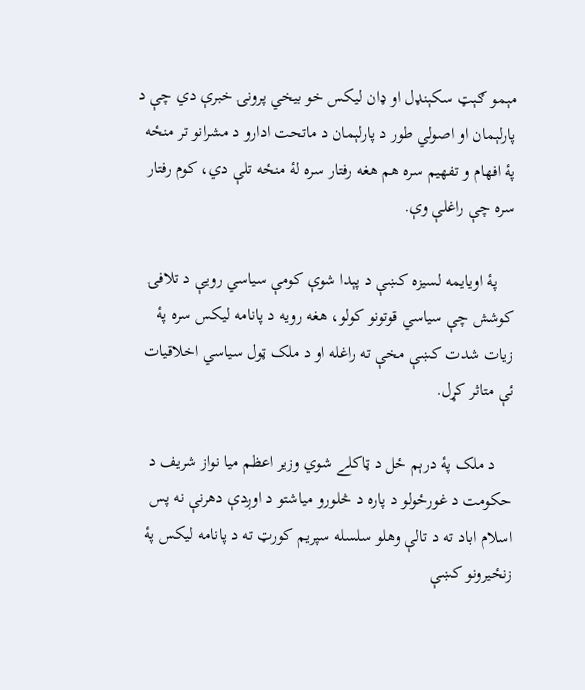مېمو ګېټ سکېنډل او ډان لیکس خو بیخي پرونۍ خبرې دي چې د پارلېمان او اصولي طور د پارلېمان د ماتحت ادارو د مشرانو تر منځه پۀ افهام و تفهیم سره هم هغه رفتار سره لۀ منځه تلې دي، کوم رفتار سره چې راغلې وې.

    پۀ اویایمه لسیزه کښې د پېدا شوې کومې سیاسي رویې د تلافۍ کوشش چې سیاسي قوتونو کولو، هغه رویه د پانامه لیکس سره پۀ زیات شدت کښې مخې ته راغله او د ملک ټول سیاسي اخلاقیات ئې متاثر کړل.

    د ملک پۀ درېم ځل د ټاکلے شوي وزیر اعظم میا نواز شریف د حکومت د غورځولو د پاره د څلورو میاشتو د اوږدې دهرنې نه پس اسلام اباد ته د تالې وهلو سلسله سپریم کورټ ته د پانامه لیکس پۀ زنځیرونو کښې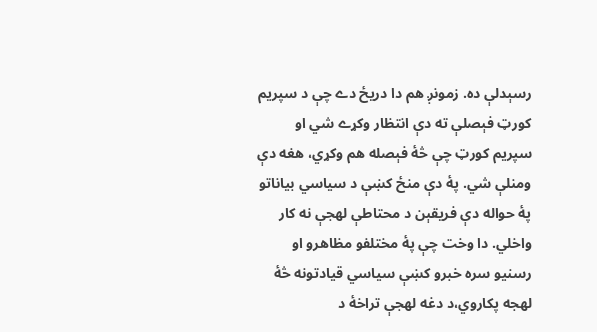رسېدلې ده. زمونږ هم دا دریځ دے چې د سپریم کورټ فېصلې ته دې انتظار وکړے شي او سپریم کورټ چې څۀ فېصله هم وکړي، هغه دې ومنلې شي. پۀ دې منځ کښې د سیاسي بیاناتو پۀ حواله دې فریقېن د محتاطې لهجې نه کار واخلي. دا وخت چې پۀ مختلفو مظاهرو او رسنیو سره خبرو کښې سیاسي قیادتونه څۀ لهجه پکاروي،د دغه لهجې تراخۀ د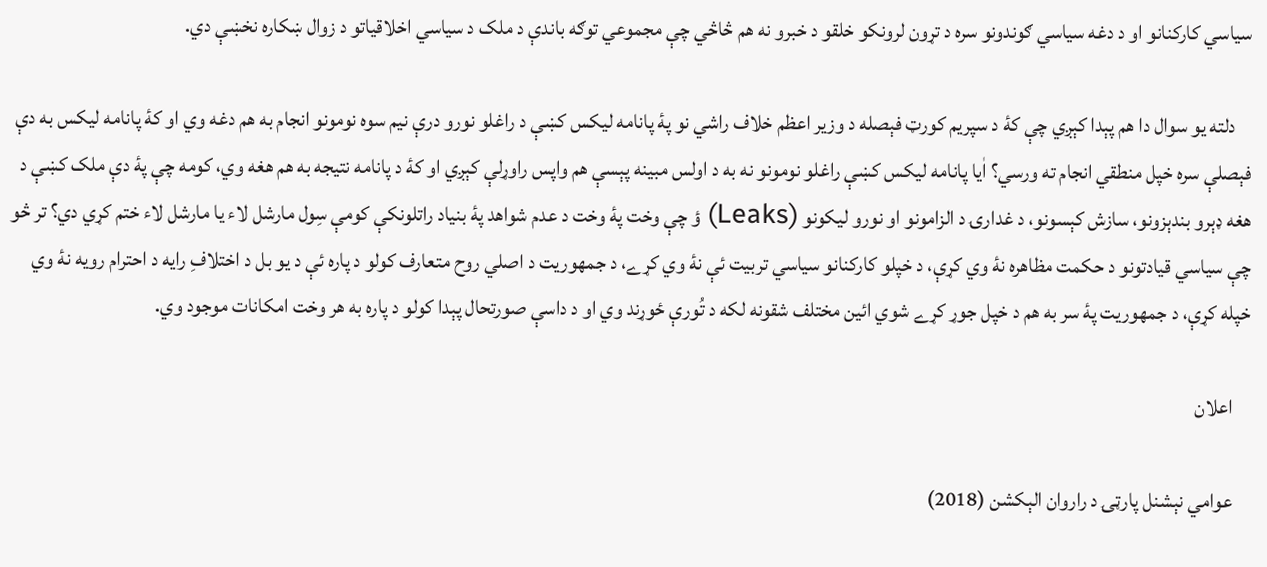سیاسي کارکنانو او د دغه سیاسي ګوندونو سره د تړون لرونکو خلقو د خبرو نه هم څاڅي چې مجموعي توګه باندې د ملک د سیاسي اخلاقیاتو د زوال ښکاره نخښې دي.

    دلته یو سوال دا هم پېدا کېږي چې کۀ د سپریم کورټ فېصله د وزیر اعظم خلاف راشي نو پۀ پانامه لیکس کښې د راغلو نورو درې نیم سوه نومونو انجام به هم دغه وي او کۀ پانامه لیکس به دې فېصلې سره خپل منطقي انجام ته ورسي؟ اٰیا پانامه لیکس کښې راغلو نومونو نه به د اولس مبینه پېسې هم واپس راوړلې کېږي او کۀ د پانامه نتیجه به هم هغه وي، کومه چې پۀ دې ملک کښې د هغه ډېرو بندېزونو، سازش کېسونو، د غدارۍ د الزامونو او نورو لیکونو (Leaks) ؤ چې وخت پۀ وخت د عدم شواهد پۀ بنیاد راتلونکې کومې سِول مارشل لاء یا مارشل لاء ختم کړي دي؟ تر څو چې سیاسي قیادتونو د حکمت مظاهره نۀ وي کړې، د خپلو کارکنانو سیاسي تربیت ئې نۀ وي کړے، د جمهوريت د اصلي روح متعارف کولو د پاره ئې د یو بل د اختلافِ رایه د احترام رویه نۀ وي خپله کړې، د جمهوریت پۀ سر به هم د خپل جوړ کړے شوي ائین مختلف شقونه لکه د تُورې ځوړند وي او د داسې صورتحال پېدا کولو د پاره به هر وخت امکانات موجود وي.

    اعلان

    عوامي نېشنل پارټۍ د راروان الېکشن (2018)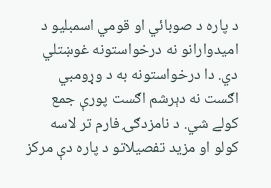د پاره د صوبائي او قومي اسمبلیو د امیدوارانو نه درخواستونه غوښتلي دي. دا درخواستونه به د وړومبي اګست نه دېرشم اګست پورې جمع کولے شي. د نامزدګۍ فارم تر لاسه کولو او مزید تفصیلاتو د پاره دې مرکز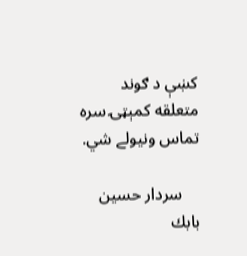کښې د ګوند متعلقه کمېټۍ سره تماس ونیولے شي.

    سردار حسين بابك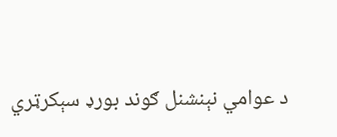د عوامي نېنشنل ګوند بورډ سېکرټري